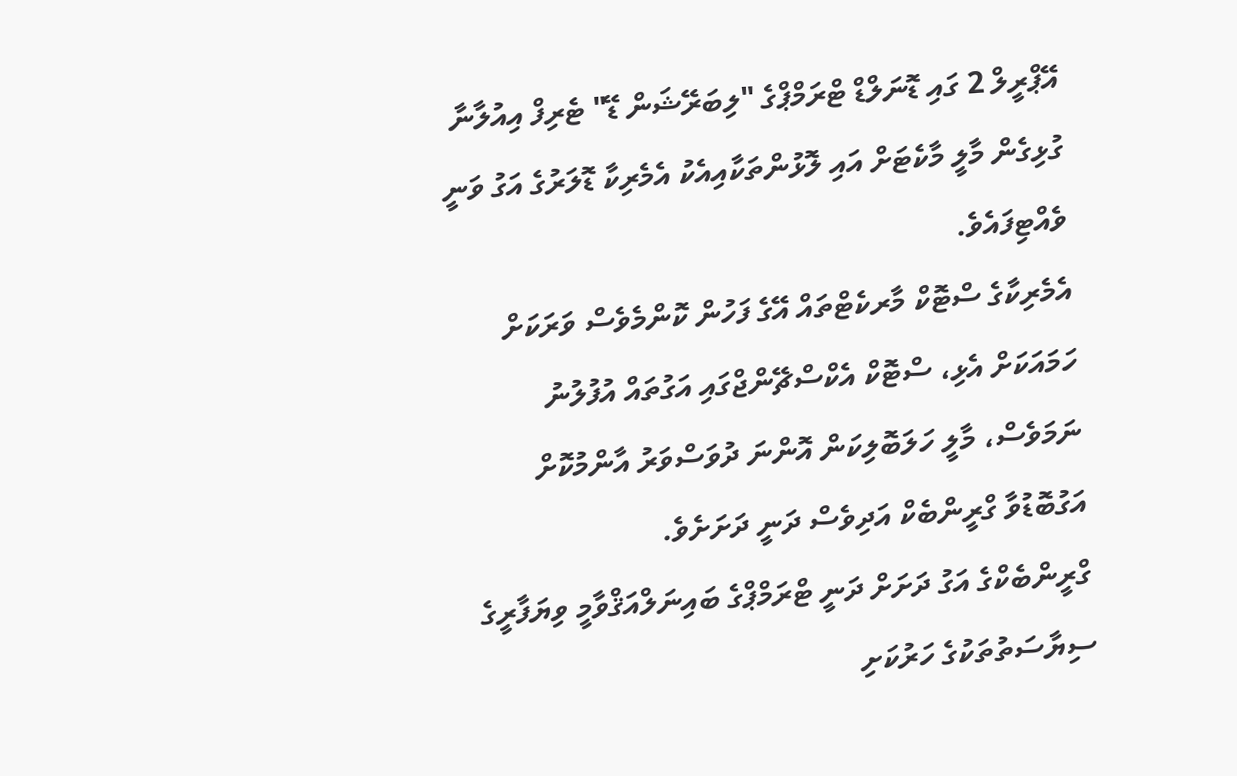އޭޕްރީލް 2 ގައި ޑޮނަލްޑް ޓްރަމްޕްގެ "ލިބަރޭޝަން ޑޭ" ޓެރިފް އިއުލާނާ ގުޅިގެން މާލީ މާކެޓަށް އައި ލޮޅުންތަކާއިއެކު އެމެރިކާ ޑޮލަރުގެ އަގު ވަނީ ވެއްޓިފައެވެ.
އެމެރިކާގެ ސްޓޮކް މާރކެޓްތައް އޭގެ ފަހުން ކޮންމެވެސް ވަރަކަށް ހަމައަކަށް އެޅި، ސްޓޮކް އެކްސްޗޭންޖްގައި އަގުތައް އުފުލުނު ނަމަވެސް، މާލީ ހަލަބޮލިކަން އޮންނަ ދުވަސްވަރު އާންމުކޮށް އަގުބޮޑުވާ ގްރީންބެކް އަދިވެސް ދަނީ ދަށަށެވެ.
ގްރީންބެކްގެ އަގު ދަށަށް ދަނީ ޓްރަމްޕްގެ ބައިނަލްއަޤްވާމީ ވިޔަފާރީގެ ސިޔާސަތުތަކުގެ ހަރުކަށި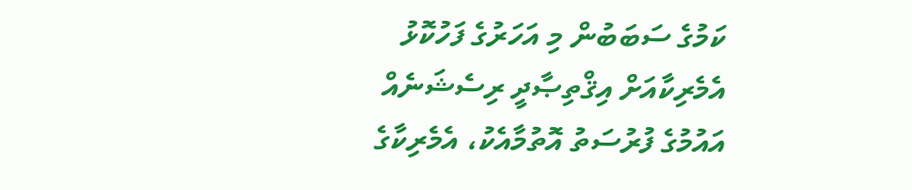ކަމުގެ ސަބަބުން މި އަހަރުގެ ފަހުކޮޅު އެމެރިކާއަށް އިޤްތިޞާދީ ރިސެޝަނެއް އައުމުގެ ފުރުސަތު އޮތުމާއެކު، އެމެރިކާގެ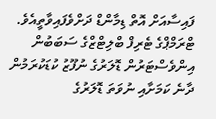ފައިސާއަށް އޮތް ޑިމާންޑް ދަށްވެފައިވާތީއެވެ.
ޓްރަމްޕްގެ ޓެރިފް ބްލިޓްޒްގެ ސަބަބުން އިންވެސްޓަރުން ޑޮލަރުގެ ނުފޫޒު ކުޑަކުރަމުން ދާނެ ކަމަށާއި ނުވަތަ ޑޮލަރުގެ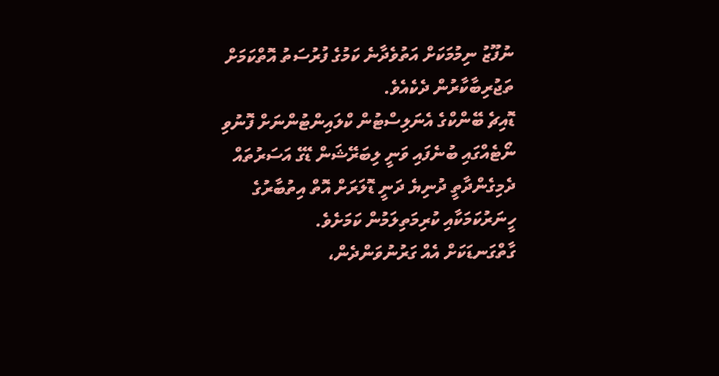ނުފޫޒު ނިމުމަކަށް އަތުވެދާނެ ކަމުގެ ފުރުސަތު އޮތްކަމަށް ތަޖުރިބާކާރުން ދެކެއެވެ.
ޑޮއިޗެ ބޭންކްގެ އެނަލިސްޓުން ކްލައިންޓުންނަށް ފޮނުވި ނޯޓެއްގައި ބުނެފައި ވަނީ ލިބަރޭޝަން ޑޭގެ އަސަރުތައް ދެމިގެންދާތީ ދުނިޔެ ދަނީ ޑޮލަރަށް އޮތް އިތުބާރުގެ ހީނަރުކަމަކާއި ކުރިމަތިލަމުން ކަމަށެވެ.
ގާތްގަނޑަކަށް އެއް ގަރުނުވަންދެން،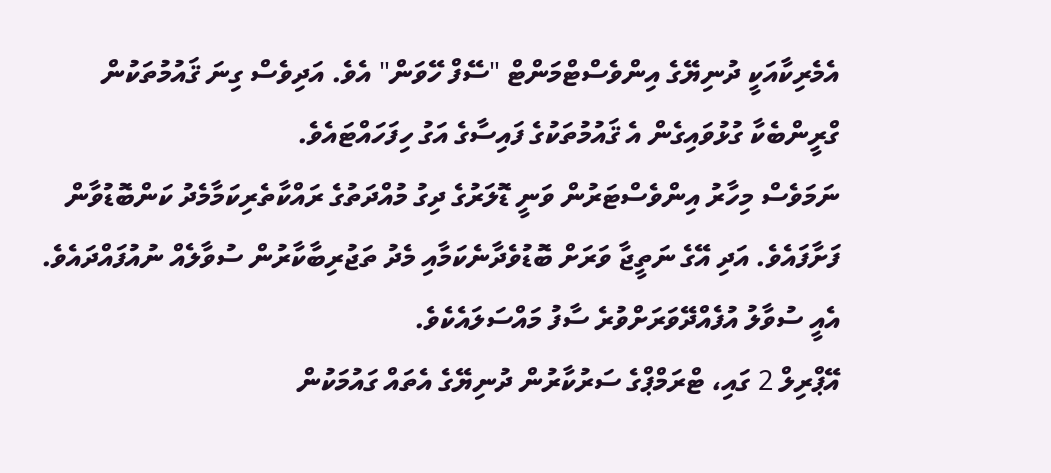އެމެރިކާއަކީ ދުނިޔޭގެ އިންވެސްޓްމަންޓް "ސޭފް ހޭވަން" އެވެ. އަދިވެސް ގިނަ ޤައުމުތަކުން ގްރީންބެކާ ގުޅުވައިގެން އެ ޤައުމުތަކުގެ ފައިސާގެ އަގު ހިފަހައްޓައެވެ.
ނަމަވެސް މިހާރު އިންވެސްޓަރުން ވަނީ ޑޮލަރުގެ ދިގު މުއްދަތުގެ ރައްކާތެރިކަމާމެދު ކަންބޮޑުވާން ފަށާފައެވެ. އަދި އޭގެ ނަތީޖާ ވަރަށް ބޮޑުވެދާނެކަމާއި މެދު ތަޖުރިބާކާރުން ސުވާލެއް ނުއުފައްދައެވެ. އެއީ ސުވާލު އުފެއްދޭވަރަށްވުރެ ސާފު މައްސަލައެކެވެ.
އޭޕްރިލް 2 ގައި، ޓްރަމްޕްގެ ސަރުކާރުން ދުނިޔޭގެ އެތައް ގައުމަކުން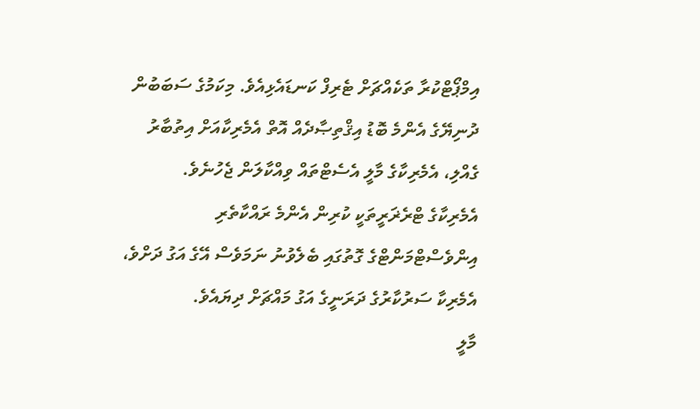އިމްޕޯޓްކުރާ ތަކެއްޗަށް ޓެރިފް ކަނޑައެޅިއެވެ. މިކަމުގެ ސަބަބުން ދުނިޔޭގެ އެންމެ ބޮޑު އިޤްތިޞާދެއް އޮތް އެމެރިކާއަށް އިތުބާރު ގެއްލި، އެމެރިކާގެ މާލީ އެސެޓްތައް ވިއްކާލަން ޖެހުނެވެ.
އެމެރިކާގެ ޓްރެޜަރީތަކީ ކުރިން އެންމެ ރައްކާތެރި އިންވެސްޓްމަންޓްގެ ގޮތުގައި ބެލެވުނު ނަމަވެސް އޭގެ އަގު ދަށްވެ، އެމެރިކާ ސަރުކާރުގެ ދަރަނީގެ އަގު މައްޗަށް ދިޔައެވެ.
މާލީ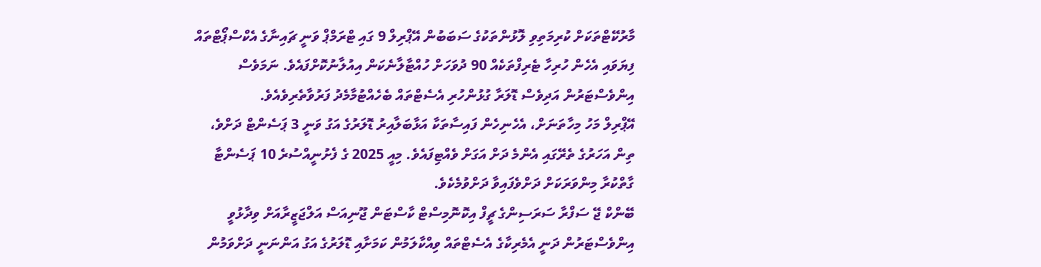މާރުކޭޓްތަކަށް ކުރިމަތިވި ލޮޅުންތަކުގެ ސަބަބުން އޭޕްރިލް 9 ގައި ޓްރަމްޕް ވަނީ ޗައިނާގެ އެކްސްޕޯޓްތައް ފިޔަވައި އެހެން ހުރިހާ ޓެރިފްތަކެއް 90 ދުވަހަށް ހުއްޓާލާނެކަން އިއުލާނުކޮށްފައެވެ. ނަމަވެސް އިންވެސްޓަރުން އަދިވެސް ޑޮލަރާ ގުޅުންހުރި އެސެޓްތައް ބެހެއްޓުމާމެދު ފަރުވާތެރިވެއެވެ.
އޭޕްރިލް މަހު މިހާތަނަށް، އެހެނިހެން ފައިސާތަކާ އަޅާބަލާއިރު ޑޮލަރުގެ އަގު ވަނީ 3 ޕަސެންޓް ދަށްވެ، ތިން އަހަރުގެ ތެރޭގައި އެންމެ ދަށް އަގަށް ވެއްޓިފައެވެ. މިއީ 2025 ގެ ފެށުނީއްސުރެ 10 ޕަސެންޓާ ގާތްކުރާ މިންވަރަކަށް ދަށްވެފައިވާ ދަށްވުމެކެވެ.
ބޭންކް ޖޭ ސަފްރާ ސަރަސިންގެ ޗީފް އިކޮނޮމިސްޓް ކާސްޓަން ޖޫނިއަސް އަލްޖަޒީރާއަށް ވިދާޅުވީ އިންވެސްޓަރުން ދަނީ އެމެރިކާގެ އެސެޓްތައް ވިއްކާލަމުން ކަމަށާއި ޑޮލަރުގެ އަގު އަންނަނީ ދަށްވަމުން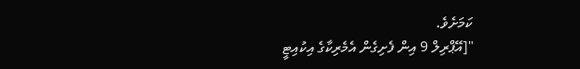ކަމަށެވެ.
"[އޭޕްރިލް 9 އިން ފެށިގެން އެމެރިކާގެ އިކުއިޓީ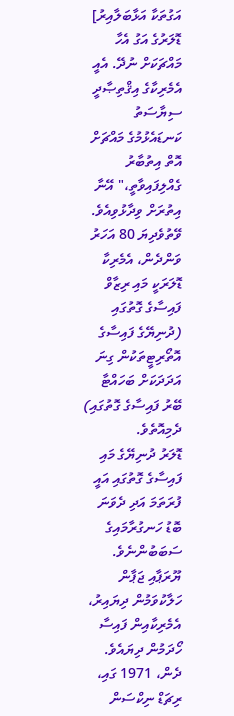އަގުތަކާ އަޅާބަލާއިރު] ޑޮލަރުގެ އަގު އެހާ މައްޗަކަށް ނުދޭ. އެއީ އެމެރިކާގެ އިޤްތިޞާދީ ސިޔާސަތު ކަނޑައެޅުމުގެ މައްޗަށް އޮތް އިތުބާރު ގެއްލިފައިވާތީ،" އޭނާ އިތުރަށް ވިދާޅުވިއެވެ.
ވޭތުވެދިޔަ 80 އަހަރު ވަންދެން، އެމެރިކާ ޑޮލަރަކީ މައި ރިޒާވް ފައިސާގެ ގޮތުގައި (ދުނިޔޭގެ ފައިސާގެ އޮތޯރިޓީތަކުން ގިނަ އަދަދަކަށް ބަހައްޓާ ބޭރު ފައިސާގެ ގޮތުގައި) ދެމިއޮތެވެ.
ޑޮލަރު ދުނިޔޭގެ މައި ފައިސާގެ ގޮތުގައި އައީ ފުރަތަމަ އަދި ދެވަނަ ބޮޑު ހަނގުރާމައިގެ ސަބަބުންނެވެ. ޔޫރަޕާއި ޖަޕާން ހަލާކުވަމުން ދިޔައިރު، އެމެރިކާއިން ފައިސާ ހޯދަމުން ދިޔައެވެ.
ދެން، 1971 ގައި، ރިޗަޑް ނިކްސަން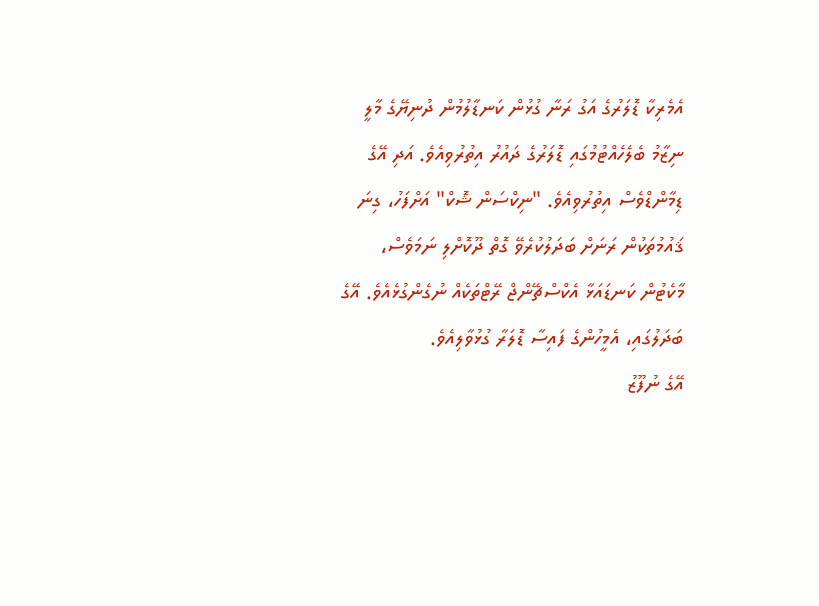އެމެރިކާ ޑޮލަރުގެ އަގު ރަނާ ގުޅުން ކަނޑާލުމުން ދުނިޔޭގެ މާލީ ނިޒާމު ބެލެހެއްޓުމުގައި ޑޮލަރުގެ ދައުރު އިތުރުވިއެވެ. އަދި އޭގެ ޑިމާންޑްވެސް އިތުރުވިއެވެ. "ނިކްސަން ޝޮކް" އަށްފަހު، ގިނަ ޤައުމުތަކުން ރަނަށް ބަދަލުކުރެވޭ ގޮތް ދޫކޮށްލި ނަމަވެސް، މާކެޓުން ކަނޑައަޅާ އެކްސްޗޭންޖް ރޭޓްތަކެއް ނުގެންގުޅެއެވެ. އޭގެ ބަދަލުގައި، އެމީހުންގެ ފައިސާ ޑޮލަރާ ގުޅުވާލިއެވެ.
އޭގެ ނުފޫޒު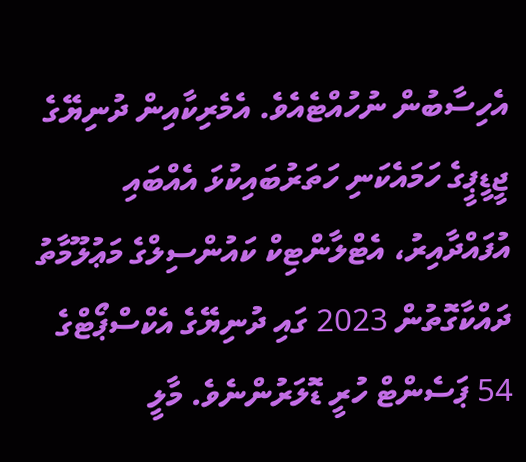އެހިސާބުން ނުހުއްޓެއެވެ. އެމެރިކާއިން ދުނިޔޭގެ ޖީޑީޕީގެ ހަމައެކަނި ހަތަރުބައިކުޅަ އެއްބައި އުފައްދާއިރު، އެޓްލާންޓިކް ކައުންސިލްގެ މަޢުލޫމާތު ދައްކާގޮތުން 2023 ގައި ދުނިޔޭގެ އެކްސްޕޯޓްގެ 54 ޕަސެންޓް ހުރީ ޑޮލަރުންނެވެ. މާލީ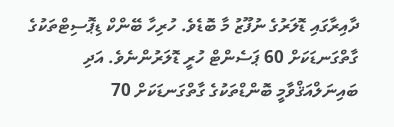ދާއިރާގައި ޑޮލަރުގެ ނުފޫޒު މާ ބޮޑެވެ. ހުރިހާ ބޭންކް ޑިޕޮސިޓްތަކުގެ ގާތްގަނޑަކަށް 60 ޕަސެންޓް ހުރީ ޑޮލަރުންނެވެ. އަދި ބައިނަލްއަޤްވާމީ ބޮންޑްތަކުގެ ގާތްގަނޑަކަށް 70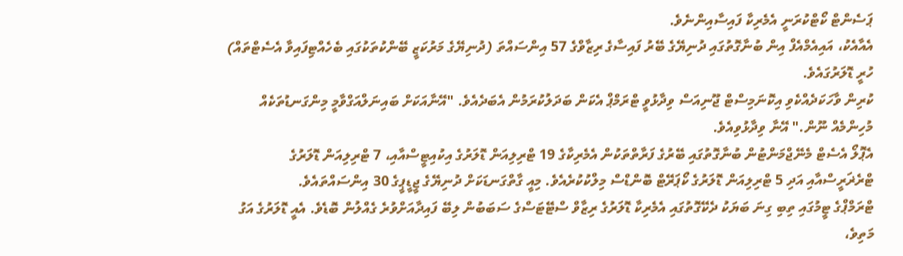ޕަސެންޓް ކޯޓްކުރަނީ އެމެރިކާ ފައިސާއިންނެވެ.
އެއާއެކު، އައިއެމްއެފް އިން ބުނާގޮތުގައި ދުނިޔޭގެ ބޭރު ފައިސާގެ ރިޒާވްގެ 57 އިންސައްތަ (ދުނިޔޭގެ މަރުކަޒީ ބޭންކުތަކުގައި ބެހެއްޓިފައިވާ އެސެޓްތައް) ހުރީ ޑޮލަރުގައެވެ.
ކުރިން ވާހަކަދެއްކެވި އިކޮނަމިސްޓް ޖޫނިއަސް ވިދާޅުވީ ޓްރަމްޕް އެކަން ބަދަލުކުރަމުން އެބަދެއެވެ. "އޭނާއަކަށް ބައިނަލްއަގްވާމީ މިންގަނޑުތަކެއް މުހިންމެއް ނޫން." އޭނާ ވިދާޅުވިއެވެ.
އެޕޮލޯ އެސެޓް މެނޭޖްމަންޓުން ބުނާގޮތުގައި ބޭރުގެ ފަރާތްތަކުން އެމެރިކާގެ 19 ޓްރިލިއަން ޑޮލަރުގެ އިކުއިޓީސްއާއި، 7 ޓްރިލިއަން ޑޮލަރުގެ ޓްރެޜަރީސްއާއި އަދި 5 ޓްރިލިއަން ޑޮލަރުގެ ކޯޕަރޭޓް ބޮންޑްސް މިލްކުކުރެއެވެ. މިއީ ގާތްގަނޑަކަށް ދުނިޔޭގެ ޖީޑީޕީގެ 30 އިންސައްތައެވެ.
ޓްރަމްޕްގެ ޓީމުގައި ތިބި ގިނަ ބަޔަކު ދެކޭގޮތުގައި އެމެރިކާ ޑޮލަރުގެ ރިޒާވް ސްޓޭޓަސްގެ ސަބަބުން ލިބޭ ފައިދާއަށްވުރެ ގެއްލުން ބޮޑެވެ. އެއީ ޑޮލަރުގެ އަގު މަތިވެ،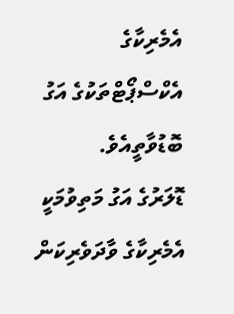އެމެރިކާގެ އެކްސްޕޯޓްތަކުގެ އަގު ބޮޑުވާތީއެވެ.
ޑޮލަރުގެ އަގު މަތިވުމަކީ އެމެރިކާގެ ވާދަވެރިކަން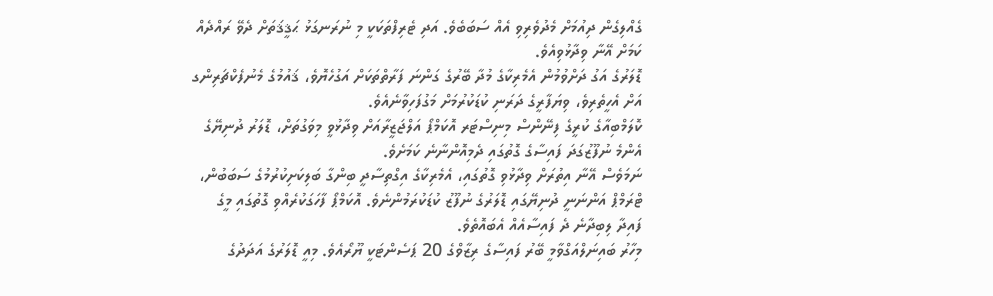ގެއްލިގެން ދިއުމަށް މެދުވެރިވި އެއް ސަބަބެވެ. އަދި ޓެރިފްތަކަކީ މި ނުރަނގަޅު ޙަޤީޤަތަށް ދެވޭ ރައްދެއް ކަމަށް އޭނާ ވިދާޅުވިއެވެ.
ޑޮލަރުގެ އަގު ދަށްވުމުން އެމެރިކާގެ މުދާ ބޭރުގެ ގަންނަ ފަރާތްތަކަށް އަގުހެޔޮވެ، ޤައުމުގެ މެނުފެކްޗަރިންގ އަށް އެހީތެރިވެ، ވިޔަފާރީގެ ދަރަނި ކުޑަކުރުމަށް މަގުފަހިވާނެއެވެ.
ކޮލަމްބިއާގެ ކުރީގެ ފިނޭންސް މިނިސްޓަރ އޮކަމްޕޯ އަލްޖަޒީރާއަށް ވިދާޅުވީ މިވަގުތަށް، ޑޮލަރު ދުނިޔޭގެ އެންމެ ނުފޫޒުގަދަ ފައިސާގެ ގޮތުގައި ދެމިއޮންނާނެ ކަމަށެވެ.
ނަމަވެސް އޭނާ އިތުރަށް ވިދާޅުވި ގޮތުގައި، އެމެރިކާގެ އިގްތިސާދީ ބިންގާ ބަލިކަށިކުރުމުގެ ސަބަބުން، ޓްރަމްޕް އަންނަނީ ދުނިޔޭގައި ޑޮލަރުގެ ނުފޫޒު ކުޑަކުރަމުންނެވެ. އޮކަމްޕޯ ފާހަގަކުރެއްވި ގޮތުގައި މީގެ ފައިދާ ލިބިދާނެ ދެ ފައިސާއެއް އެބައޮތެވެ.
މިހާރު ބައިނަލްއަގްވާމީ ބޭރު ފައިސާގެ ރިޒާވްގެ 20 ޕަސެންޓަކީ ޔޫރޯއެވެ. މިއީ ޑޮލަރުގެ އަދަދުގެ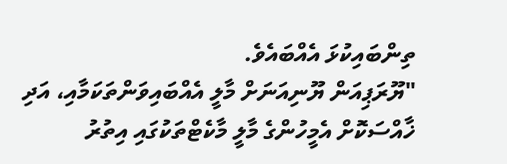ތިންބައިކުޅަ އެއްބައެވެ.
"ޔޫރަޕިއަން ޔޫނިއަނަށް މާލީ އެއްބައިވަންތަކަމާއި، އަދި ޚާއްސަކޮށް އެމީހުންގެ މާލީ މާކެޓްތަކުގައި އިތުރު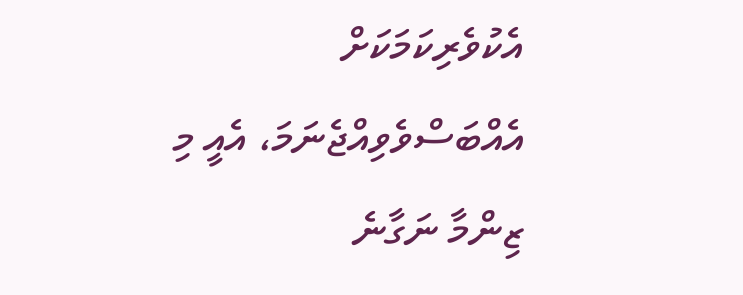އެކުވެރިކަމަކަށް އެއްބަސްވެވިއްޖެނަމަ، އެއީ މި ޒިންމާ ނަގާނެ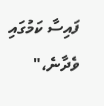ފައިސާ ކަމުގައި ވެދާނެ،"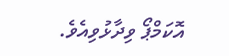އޮކަމްޕޯ ވިދާޅުވިއެވެ.